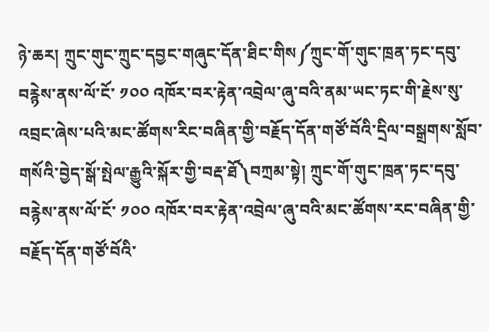ཉེ་ཆར། ཀྲུང་གུང་ཀྲུང་དབྱང་གཞུང་དོན་ཐིང་གིས༼ཀྲུང་གོ་གུང་ཁྲན་ཏང་དབུ་བརྙེས་ནས་ལོ་ངོ་ ༡༠༠ འཁོར་བར་རྟེན་འབྲེལ་ཞུ་བའི་ནམ་ཡང་ཏང་གི་རྗེས་སུ་འབྲང་ཞེས་པའི་མང་ཚོགས་རིང་བཞིན་གྱི་བརྗོད་དོན་གཙོ་བོའི་དྲིལ་བསྒྲགས་སློབ་གསོའི་བྱེད་སྒོ་སྤེལ་རྒྱུའི་སྐོར་གྱི་བརྡ་ཐོ༽བཀྲམ་སྟེ། ཀྲུང་གོ་གུང་ཁྲན་ཏང་དབུ་བརྙེས་ནས་ལོ་ངོ་ ༡༠༠ འཁོར་བར་རྟེན་འབྲེལ་ཞུ་བའི་མང་ཚོགས་རང་བཞིན་གྱི་བརྗོད་དོན་གཙོ་བོའི་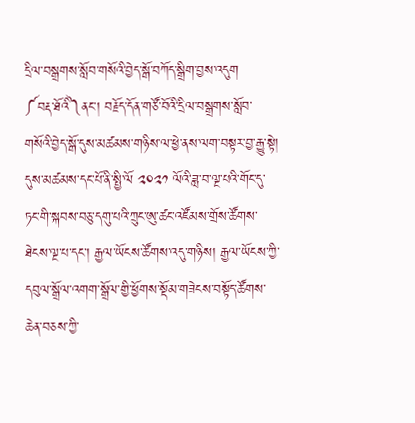དྲིལ་བསྒྲགས་སློབ་གསོའི་བྱེད་སྒོ་བཀོད་སྒྲིག་བྱས་འདུག
༼བརྡ་ཐོའི༽ནང་། བརྗོད་དོན་གཙོ་བོའི་དྲིལ་བསྒྲགས་སློབ་གསོའི་བྱེད་སྒོ་དུས་མཚམས་གཉིས་ལ་ཕྱེ་ནས་ལག་བསྟར་བྱ་རྒྱུ་སྟེ། དུས་མཚམས་དང་པོ་ནི་སྤྱི་ལོ ༢༠༢༡ ལོའི་ཟླ་བ་ལྔ་པའི་གོང་དུ་ཏང་གི་སྐབས་བཅུ་དགུ་པའི་ཀྲུང་ཨུ་ཚང་འཛོམས་གྲོས་ཚོགས་ཐེངས་ལྔ་པ་དང་། རྒྱལ་ཡོངས་ཚོགས་འདུ་གཉིས། རྒྱལ་ཡོངས་ཀྱི་དབུལ་སྒྲོལ་འགག་སྒྲོལ་གྱི་ཕྱོགས་སྡོམ་གཟེངས་བསྟོད་ཚོགས་ཆེན་བཅས་ཀྱི་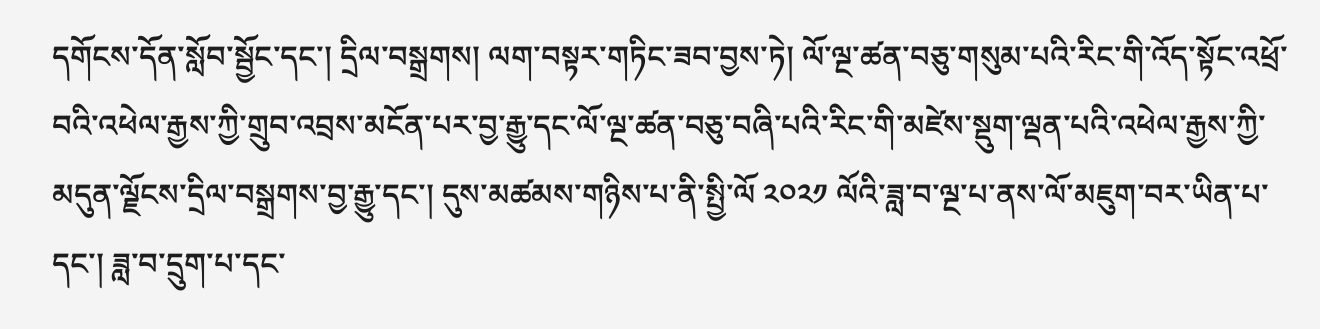དགོངས་དོན་སློབ་སྦྱོང་དང་། དྲིལ་བསྒྲགས། ལག་བསྟར་གཏིང་ཟབ་བྱས་ཏེ། ལོ་ལྔ་ཚན་བཅུ་གསུམ་པའི་རིང་གི་འོད་སྟོང་འཕྲོ་བའི་འཕེལ་རྒྱས་ཀྱི་གྲུབ་འབྲས་མངོན་པར་བྱ་རྒྱུ་དང་ལོ་ལྔ་ཚན་བཅུ་བཞི་པའི་རིང་གི་མཛེས་སྡུག་ལྡན་པའི་འཕེལ་རྒྱས་ཀྱི་མདུན་ལྗོངས་དྲིལ་བསྒྲགས་བྱ་རྒྱུ་དང་། དུས་མཚམས་གཉིས་པ་ནི་སྤྱི་ལོ ༢༠༢༡ ལོའི་ཟླ་བ་ལྔ་པ་ནས་ལོ་མཇུག་བར་ཡིན་པ་དང་། ཟླ་བ་དྲུག་པ་དང་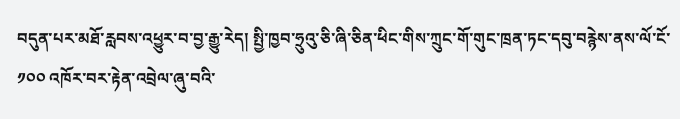བདུན་པར་མཐོ་རླབས་འཕྱུར་བ་བྱ་རྒྱུ་རེད། སྤྱི་ཁྱབ་ཧྲུའུ་ཅི་ཞི་ཅིན་ཕིང་གིས་ཀྲུང་གོ་གུང་ཁྲན་ཏང་དབུ་བརྙེས་ནས་ལོ་ངོ་ ༡༠༠ འཁོར་བར་རྟེན་འབྲེལ་ཞུ་བའི་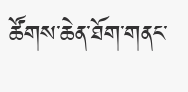ཚོགས་ཆེན་ཐོག་གནང་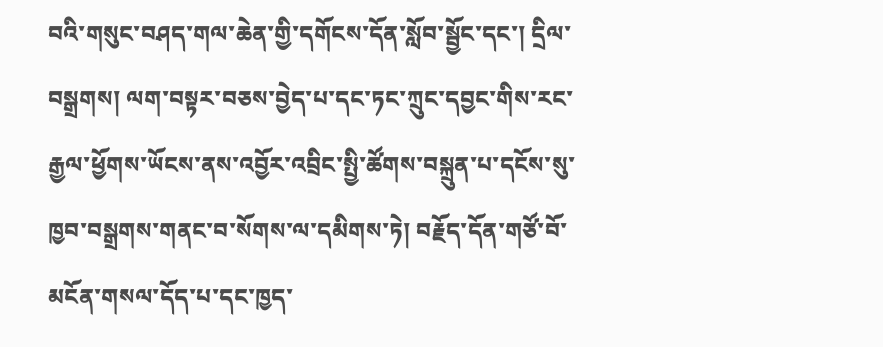བའི་གསུང་བཤད་གལ་ཆེན་གྱི་དགོངས་དོན་སློབ་སྦྱོང་དང་། དྲིལ་བསྒྲགས། ལག་བསྟར་བཅས་བྱེད་པ་དང་ཏང་ཀྲུང་དབྱང་གིས་རང་རྒྱལ་ཕྱོགས་ཡོངས་ནས་འབྱོར་འབྲིང་སྤྱི་ཚོགས་བསྐྲུན་པ་དངོས་སུ་ཁྱབ་བསྒྲགས་གནང་བ་སོགས་ལ་དམིགས་ཏེ། བརྗོད་དོན་གཙོ་བོ་མངོན་གསལ་དོད་པ་དང་ཁྱད་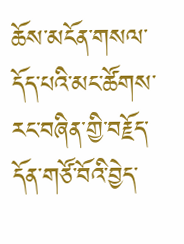ཆོས་མངོན་གསལ་དོད་པའི་མང་ཚོགས་རང་བཞིན་གྱི་བརྗོད་དོན་གཙོ་བོའི་བྱེད་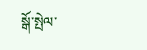སྒོ་སྤེལ་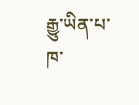རྒྱུ་ཡིན་པ་ཁ་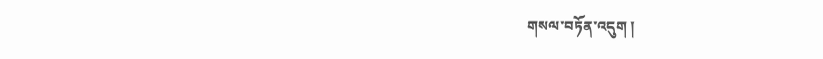གསལ་བཏོན་འདུག །